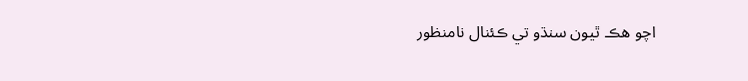اچو هڪ ٿيون سنڌو تي ڪئنال نامنظور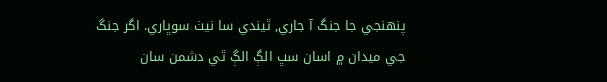پنھنجي جا جنگ آ جاري, ٿيندي سا نيٺ سوڀاري. اگر جنگ جي ميدان ۾ اسان سڀ الڳ الڳ ٿي دشمن سان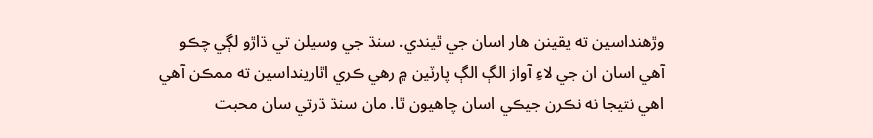وڙهنداسين ته يقينن ھار اسان جي ٿيندي. سنڌ جي وسيلن تي ڌاڙو لڳي چڪو آھي اسان ان جي لاءِ آواز الڳ الڳ پارٽين ۾ رھي ڪري اٿارينداسين ته ممڪن آھي اھي نتيجا نه نڪرن جيڪي اسان چاھيون ٿا. مان سنڌ ڌرتي سان محبت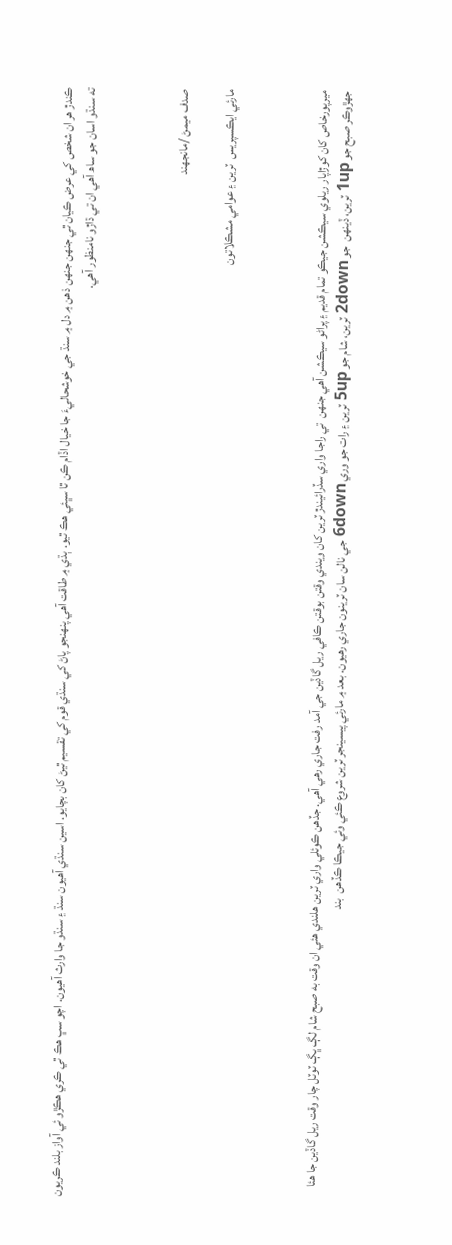ڪندڙ ھر ان شخص کي عرض ڪيان ٿي جنھن جنھن ذھن ۾ دل ۾ سنڌ جي خوشحاليءَ جا خيال اڏام ڪن ٿا سڀئي ھڪ ٿيو. ٻڌي ۾ طاقت آھي پنھنجو پاڻ کي سنڌي قوم کي تقسيم ٿيڻ کان بچايو. اسين سنڌي آھيون سنڌ ۽ سنڌو جا وارث آھيون. اچو سڀ ھڪ ٿي ڪري ھڪڙو ئي آواز بلند ڪريون ته سنڌو اسان جو ساھ آھي ان تي ڌاڙو نامنظور آھي.



صدف ميمڻ /مانجھند

مارئي ايڪسپريس  ٽرين ۽ عوامي مشڪلاتون



ميرپورخاص کان کوڙاپار ريلوي سيڪشن جيڪو تمام قديم ۽ پراڻو سيڪشن آھي جنهن  تي راجا واري سڏرائيندڙ ٽرين کان ويندي وقتن بوقتن ڪافي ريل گاڏين جي آمد رفت جاري رھي آھي. جڏھن ڪوئلي واري ٽرين ھلندي ھئي ان وقت به صبح شام لڳ ڀڳ ٽوٽل چار وقت ريل گاڏين جا ھئا جھڙوڪر صبح جو 1up ٽرين، ڏينهن  جو 2down ٽرين، شام جو 5up ٽرين ۽ رات جو وري 6down جي نالن سان ٽرينون جاري رھيون. بعد ۾ مارئي پيسينجر ٽرين شروع ڪئي وئي جيڪا ڪڏهن  بند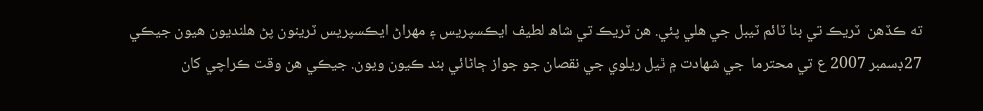ته ڪڏهن  ٽريڪ تي بنا ٽائم ٽيبل جي ھلي پئي. ھن ٽريڪ تي شاھ لطيف ايڪسپريس ۽ مھراڻ ايڪسپريس ٽرينون پڻ ھلنديون ھيون جيڪي 27ڊسمبر 2007 ع تي محترما  جي شھادت ۾ ٿيل ريلوي جي نقصان جو جواز ڄاڻائي بند ڪيون ويون. جيڪي ھن وقت ڪراچي کان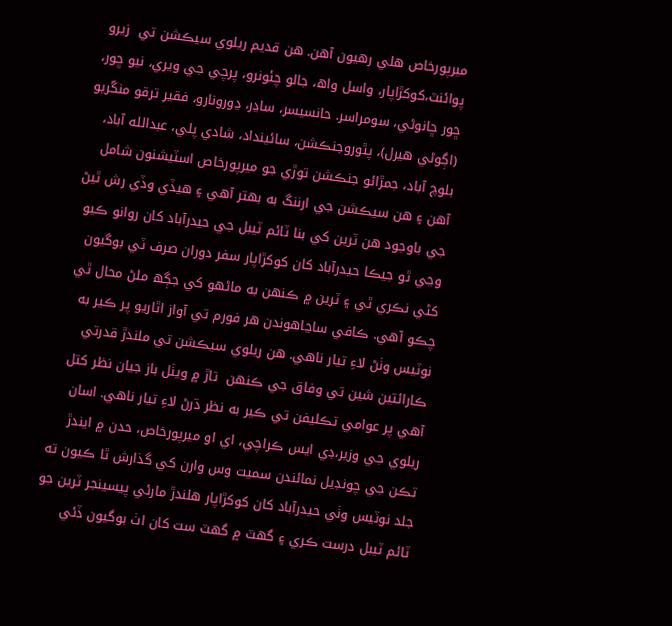ميرپورخاص ھلي رھيون آھن. ھن قديم ريلوي سيڪشن تي  زيرو پوائنٽ،کوکڙاپار، واسل واھ، جالو چئونرو، پرچي جي ويري، نيو ڇور، ڇور ڇانوڻي، سومراسر. حانسيسر، ساڍر، ڍورونارو، فقير ترقو منڱريو (اڳوڻي ھيرل)، پٿوروجنڪشن، سائينداد، شادي پلي، عبدالله آباد، بلوچ آباد، جمڙائو جنڪشن توڙي جو ميرپورخاص اسٽيشنون شامل آھن ۽ ھن سيڪشن جي ارننگ به بھتر آھي ۽ ھيڏي وڏي رش ٿيڻ جي باوجود ھن ٽرين کي بنا ٽائم ٽيبل جي حيدرآباد کان روانو ڪيو وڃي ٿو جيڪا حيدرآباد کان کوکڙاپار سفر دوران صرف ٽي بوگيون کڻي نڪري ٿي ۽ ٽرين ۾ ڪنهن به ماڻهو کي جڳھ ملڻ محال ٿي چڪو آھي. ڪافي ساڃاھوندن ھر فورم تي آواز اٿاريو پر ڪير به نوٽيس وٺڻ لاءِ تيار ناھي. ھن ريلوي سيڪشن تي ملندڙ قدرتي ڪارائتين شين تي وفاق جي ڪنهن  تاڙ ۾ ويٺل باز جيان نظر کتل آھي پر عوامي تڪليفن تي ڪير به نظر ڌرڻ لاءِ تيار ناھي. اسان ريلوي جي وزير،ڊي ايس ڪراچي، اي او ميرپورخاص، حدن ۾ ايندڙ تڪن جي چونڊيل نمائندن سميت وس وارن کي گذارش ٿا ڪيون ته جلد نوٽيس وٺي حيدرآباد کان کوکڙاپار ھلندڙ مارئي پيسينجر ٽرين جو ٽائم ٽيبل درست ڪري ۽ گھٽ ۾ گھٽ ست کان اٺ بوگيون ڏئي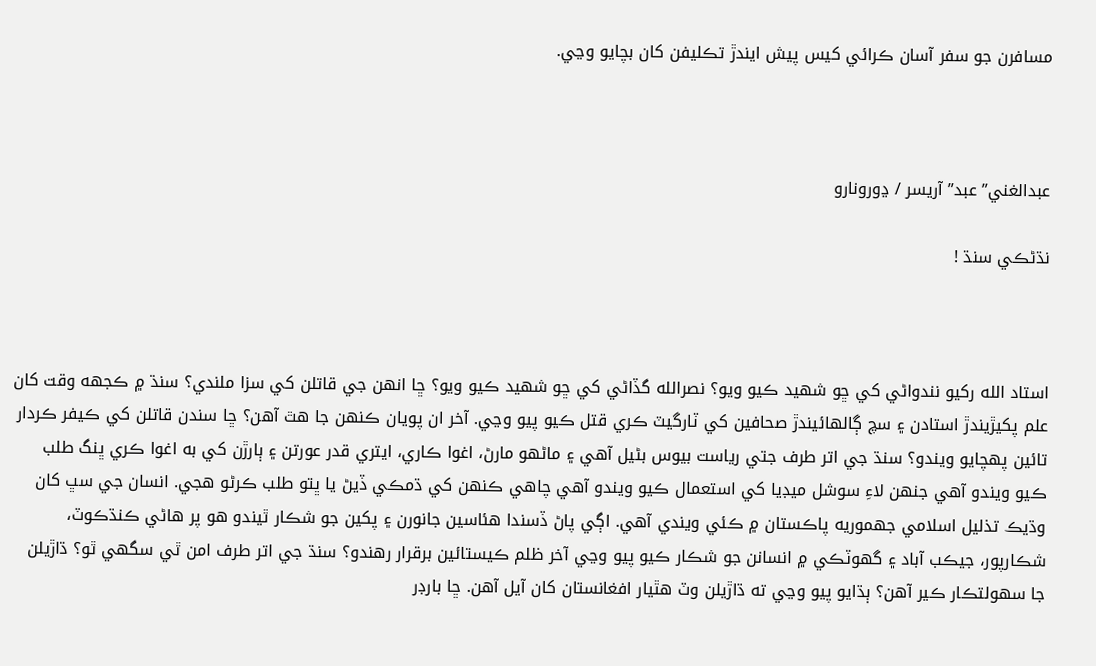مسافرن جو سفر آسان ڪرائي کيس پيش ايندڙ تڪليفن کان بچايو وڃي.



عبدالغني”عبد” آريسر / ڍورونارو

نڌڻڪي سنڌ !



استاد الله رکيو نندواڻي کي ڇو شھيد ڪيو ويو؟ نصرالله گڏاڻي کي ڇو شھيد ڪيو ويو؟ ڇا انھن جي قاتلن کي سزا ملندي؟ سنڌ ۾ ڪجھه وقت کان علم پکيڙيندڙ استادن ۽ سچ ڳالھائيندڙ صحافين کي ٽارگيٽ ڪري قتل ڪيو پيو وڃي. آخر ان پويان ڪنھن جا هٿ آھن؟ ڇا سندن قاتلن کي ڪيفر ڪردار تائين پھچايو ويندو؟ سنڌ جي اتر طرف جتي رياست بيوس بڻيل آھي ۽ ماڻھو مارڻ، اغوا ڪاري، ايتري قدر عورتن ۽ ٻارڙن کي به اغوا ڪري ڀنگ طلب ڪيو ويندو آھي جنھن لاءِ سوشل ميڊيا کي استعمال ڪيو ويندو آھي چاهي ڪنھن کي ڌمڪي ڏيڻ يا ڀتو طلب ڪرڻو هجي. انسان جي سڀ کان وڌيڪ تذليل اسلامي جھموريه پاڪستان ۾ ڪئي ويندي آھي. اڳي پاڻ ڏسندا هئاسين جانورن ۽ پکين جو شڪار ٿيندو هو پر هاڻي ڪنڌڪوٽ، شڪارپور، جيڪب آباد ۽ گھوٽڪي ۾ انسانن جو شڪار ڪيو پيو وڃي آخر ظلم ڪيستائين برقرار رهندو؟ سنڌ جي اتر طرف امن ٿي سگھي ٿو؟ ڌاڙيلن جا سھولتڪار ڪير آھن؟ ٻڌايو پيو وڃي ته ڌاڙيلن وٽ هٿيار افغانستان کان آيل آھن. ڇا بارڊر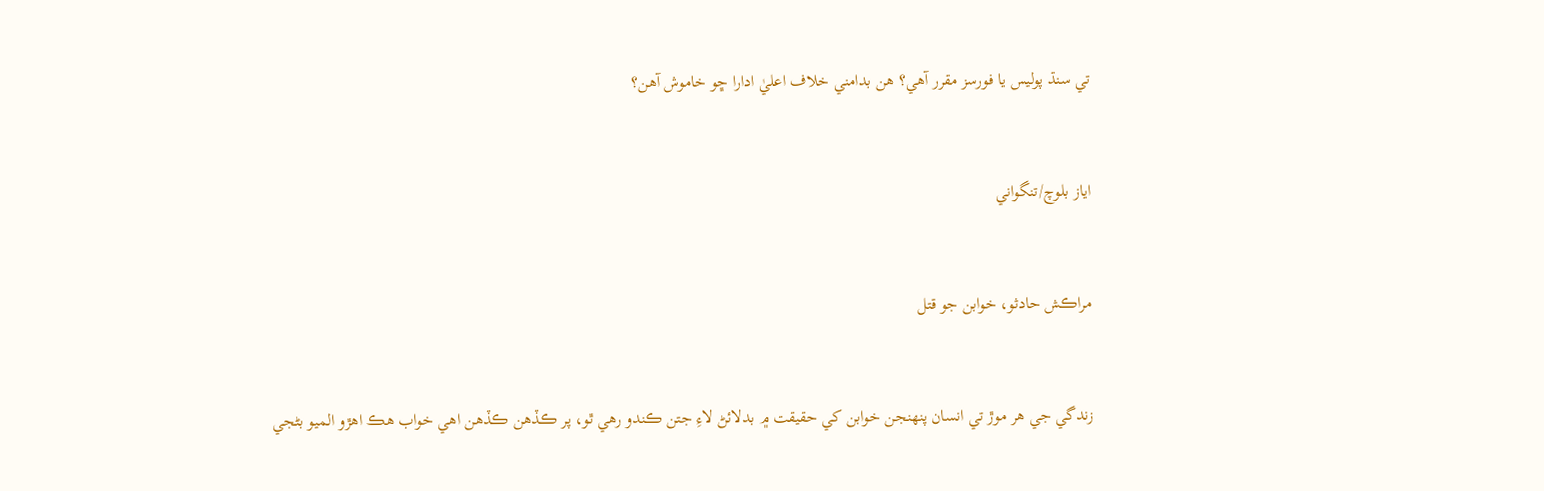تي سنڌ پوليس يا فورسز مقرر آھي؟ هن بدامني خلاف اعليٰ ادارا ڇو خاموش آھن؟



اياز بلوچ/تنگواني



مراڪش حادثو، خوابن جو قتل



زندگي جي هر موڙ تي انسان پنهنجن خوابن کي حقيقت ۾ بدلائڻ لاءِ جتن ڪندو رهي ٿو، پر ڪڏهن ڪڏهن اهي خواب هڪ اهڙو الميو بڻجي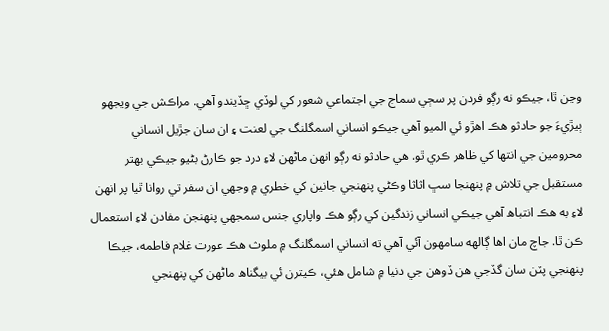وڃن ٿا، جيڪو نه رڳو فردن پر سڄي سماج جي اجتماعي شعور کي لوڏي ڇڏيندو آهي. مراڪش جي ويجهو ٻيڙيءَ جو حادثو هڪ اهڙو ئي الميو آهي جيڪو انساني اسمگلنگ جي لعنت ۽ ان سان جڙيل انساني محرومين جي انتها کي ظاهر ڪري ٿو. هي حادثو نه رڳو انهن ماڻهن لاءِ درد جو ڪارڻ بڻيو جيڪي بهتر مستقبل جي تلاش ۾ پنهنجا سڀ اثاثا وڪڻي پنهنجي جانين کي خطري ۾ وجهي ان سفر تي روانا ٿيا پر انهن لاءِ به هڪ انتباھ آهي جيڪي انساني زندگين کي رڳو هڪ واپاري جنس سمجهي پنهنجن مفادن لاءِ استعمال ڪن ٿا. جاچ مان اها ڳالھه سامهون آئي آهي ته انساني اسمگلنگ ۾ ملوث هڪ عورت غلام فاطمه، جيڪا پنهنجي پٽن سان گڏجي هن ڏوهن جي دنيا ۾ شامل هئي، ڪيترن ئي بيگناھ ماڻهن کي پنهنجي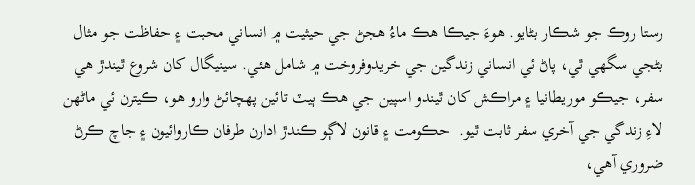رستا روڪ جو شڪار بڻايو. هوءَ جيڪا هڪ ماءُ هجڻ جي حيثيت ۾ انساني محبت ۽ حفاظت جو مثال بڻجي سگهي ٿي، پاڻ ئي انساني زندگين جي خريدوفروخت ۾ شامل هئي. سينيگال کان شروع ٿيندڙ هي سفر، جيڪو موريطانيا ۽ مراڪش کان ٿيندو اسپين جي هڪ ٻيٽ تائين پهچائڻ وارو هو، ڪيترن ئي ماڻهن لاءِ زندگي جي آخري سفر ثابت ٿيو.  حڪومت ۽ قانون لاڳو ڪندڙ ادارن طرفان ڪاروائيون ۽ جاچ ڪرڻ ضروري آهي،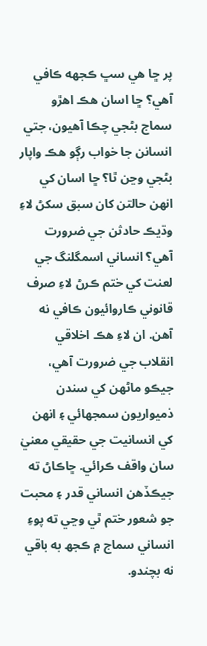پر ڇا هي سڀ ڪجھه ڪافي آهي؟ ڇا اسان هڪ اهڙو سماج بڻجي چڪا آهيون، جتي انسانن جا خواب رڳو هڪ واپار بڻجي وڃن ٿا؟ ڇا اسان کي انهن حالتن کان سبق سکڻ لاءِ وڌيڪ حادثن جي ضرورت آهي؟ انساني اسمگلنگ جي لعنت کي ختم ڪرڻ لاءِ صرف قانوني ڪاروائيون ڪافي نه آهن. ان لاءِ هڪ اخلاقي انقلاب جي ضرورت آهي، جيڪو ماڻهن کي سندن ذميواريون سمجهائي ۽ انهن کي انسانيت جي حقيقي معنيٰ سان واقف ڪرائي. ڇاڪاڻ ته جيڪڏهن انساني قدر ۽ محبت جو شعور ختم ٿي وڃي ته پوءِ انساني سماج ۾ ڪجھ به باقي نه بچندو.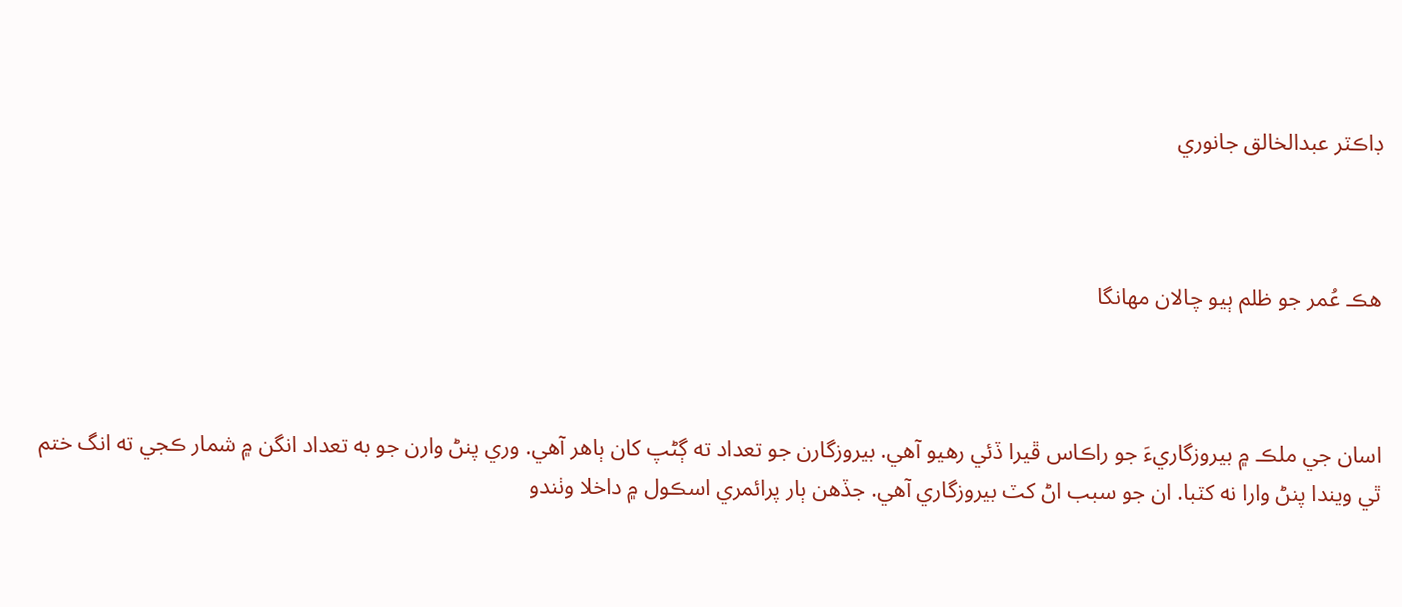ڊاڪٽر عبدالخالق جانوري



ھڪ عُمر جو ظلم ٻيو چالان مھانگا



اسان جي ملڪ ۾ بيروزگاريءَ جو راڪاس ڦيرا ڏئي رھيو آھي. بيروزگارن جو تعداد ته ڳڻپ کان ٻاهر آهي. وري پنڻ وارن جو به تعداد انگن ۾ شمار ڪجي ته انگ ختم ٿي ويندا پنڻ وارا نه کٽبا. ان جو سبب اڻ کٽ بيروزگاري آھي. جڏھن ٻار پرائمري اسڪول ۾ داخلا وٺندو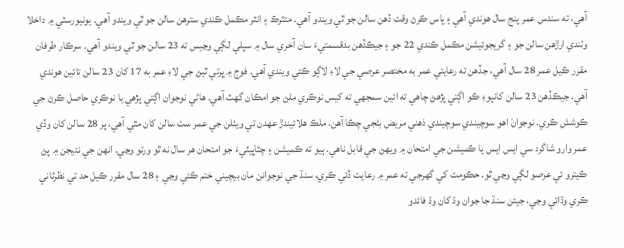آھي، ته سندس عمر پنج سال ھوندي آھي ۽ پاس ڪرڻ وقت ڏھن سالن جو ٿي ويندو آھي. مئٽرڪ ۽ انٽر مڪمل ڪندي سترھن سالن جو ٿي ويندو آھي. يونيورسٽي ۾ داخلا وٺندي ارڙھن سالن جو ۽ گريجوئيشن مڪمل ڪندي 22 جو ۽ جيڪڏھن بدقسمتيءَ سان آخري سال ۾ سپلي لڳي وڃيس ته 23 سالن جو ٿي ويندو آھي. سرڪار طرفان مقرر ڪيل عمر 28 سال آھي، جڏھن ته رعايتي عمر به مختصر عرصي جي لاءِ لاڳو ڪئي ويندي آھي. فوج ۾ ڀرتي ٿيڻ جي لاءِ عمر به 17 کان 23 سالن تائين ھوندي آھي. جيڪڏھن 23 سالن کانپوءِ ڪو اڳتي پڙھڻ چاھي ته ائين سمجھي ته کيس نوڪري ملڻ جو امڪان گھٽ آھي. ھاڻي نوجوان اڳتي پڙھي يا نوڪري حاصل ڪرڻ جي ڪوشش ڪري. نوجوانَ اھو سوچيندي سوچيندي ذھني مريض بڻجي چڪا آهن. ملڪ ھلائيندڙ عھدن تي ويٺلن جي عمر سٺ سالن کان مٿي آھي، پر 28 سالن کان وڏي عمر وارو شاگرد سي ايس ايس يا ڪميشن جي امتحان ۾ ويھڻ جي قابل ناھي. ٻيو ته ڪميشن ۽ چٽاڀيٽيءَ جو امتحان ھر سال نه ٿو ورتو وڃي. انھن جي نتيجن ۾ پڻ ڪيترو ئي عرصو لڳي وڃي ٿو. حڪومت کي گھرجي ته عمر ۾ رعايت ڏئي ڪري، سنڌ جي نوجوانن مان بيچيني ختم ڪئي وڃي ۽ 28 سال مقرر ڪيل حد تي نظرثاني ڪري وڌائي وڃي، جيئن سنڌ جا جوان وڌ کان وڌ فائدو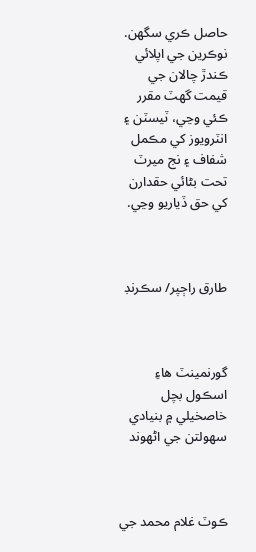حاصل ڪري سگھن. نوڪرين جي اپلائي ڪندڙ چالان جي قيمت گھٽ مقرر ڪئي وڃي، ٽيسٽن ۽ انٽرويوز کي مڪمل شفاف ۽ نج ميرٽ تحت بڻائي حقدارن کي حق ڏياريو وڃي.



طارق راڄپر/ سڪرنڊ



گورنمينٽ ھاءِ اسڪول بچل خاصخيلي ۾ بنيادي سهولتن جي اڻهوند



ڪوٽ غلام محمد جي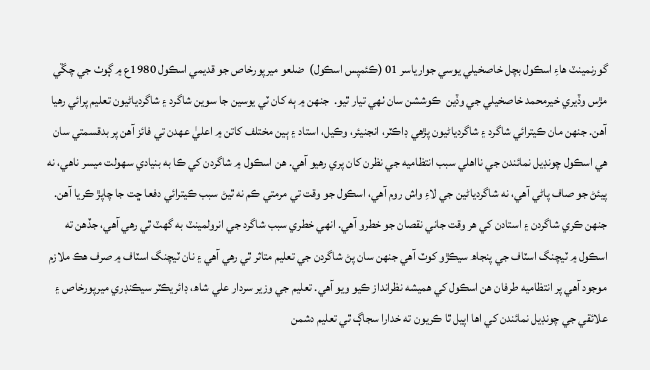گورنمينٽ هاءِ اسڪول بچل خاصخيلي يوسي جوارياسر 01 (ڪئمپس اسڪول)  ضلعو ميرپورخاص جو قديمي اسڪول 1980ع ۾ ڳوٺ جي چڱي مڙس وڏيري خيرمحمد خاصخيلي جي وڏين  ڪوششن سان ٺھي تيار ٿيو.  جنھن ۾ ٻه کان ٽي يوسين جا سوين شاگرد ۽ شاگردياڻيون تعليم پرائي رهيا آهن. جنھن مان ڪيترائي شاگرد ۽ شاگردياڻيون پڙھي ڊاڪٽر، انجنيئر، وڪيل، استاد ۽ ٻين مختلف کاتن ۾ اعليٰ عھدن تي فائز آھن پر بدقسمتي سان هي اسڪول چونڊيل نمائندن جي نااهلي سبب انتظاميه جي نظرن کان پري رهيو آهي. هن اسڪول ۾ شاگردن کي ڪا به بنيادي سهولت ميسر ناهي، نه پيئڻ جو صاف پاڻي آهي، نه شاگردياڻين جي لاءِ واش روم آهي، اسڪول جو وقت تي مرمتي ڪم نه ٿيڻ سبب ڪيترائي دفعا ڇت جا چاپڙ ڪريا آھن. جنهن ڪري شاگردن ۽ استادن کي هر وقت جاني نقصان جو خطرو آهي. انهي خطري سبب شاگرد جي انرولمينٽ به گهٽ ٿي رهي آهي، جڏهن ته اسڪول ۾ ٽيچنگ اسٽاف جي پنجاھ سيڪڙو کوٽ آهي جنهن سان پڻ شاگردن جي تعليم متاثر ٿي رهي آهي ۽ نان ٽيچنگ اسٽاف ۾ صرف هڪ ملازم موجود آهي پر انتظاميه طرفان هن اسڪول کي هميشه نظرانداز ڪيو ويو آهي. تعليم جي وزير سردار علي شاھ، ڊائريڪٽر سيڪنڊري ميرپورخاص ۽ علائقي جي چونڊيل نمائندن کي اها اپيل ٿا ڪريون ته خدارا سجاڳ ٿي تعليم دشمن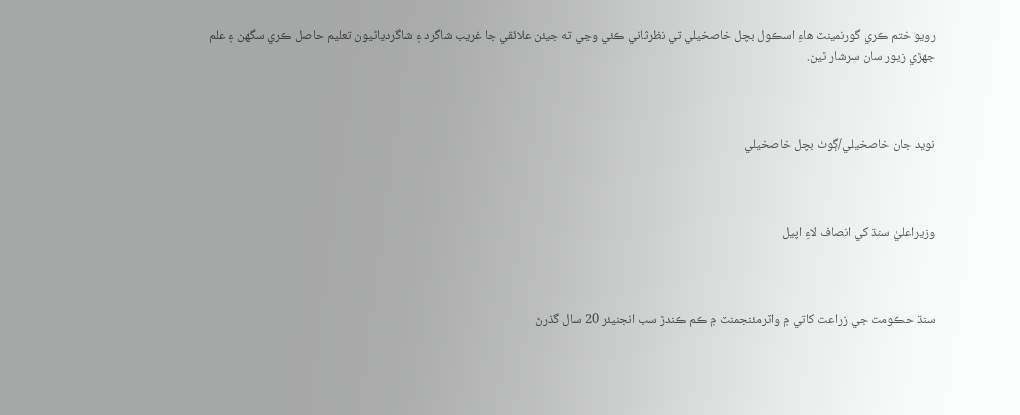رويو ختم ڪري گورنمينٽ هاءِ اسڪول بچل خاصخيلي تي نظرثاني ڪئي وڃي ته جيئن علائقي جا غريب شاگرد ۽ شاگردياڻيون تعليم حاصل ڪري سگهن ۽ علم جهڙي زيور سان سرشار ٿين.



نويد جان خاصخيلي/ڳوٺ بچل خاصخيلي



وزيراعليٰ سنڌ کي انصاف لاءِ اپيل



سنڌ حڪومت جي زراعت کاتي ۾ واٽرمئنجمنٽ ۾ ڪم ڪندڙ سب انجنيئر 20 سال گذرڻ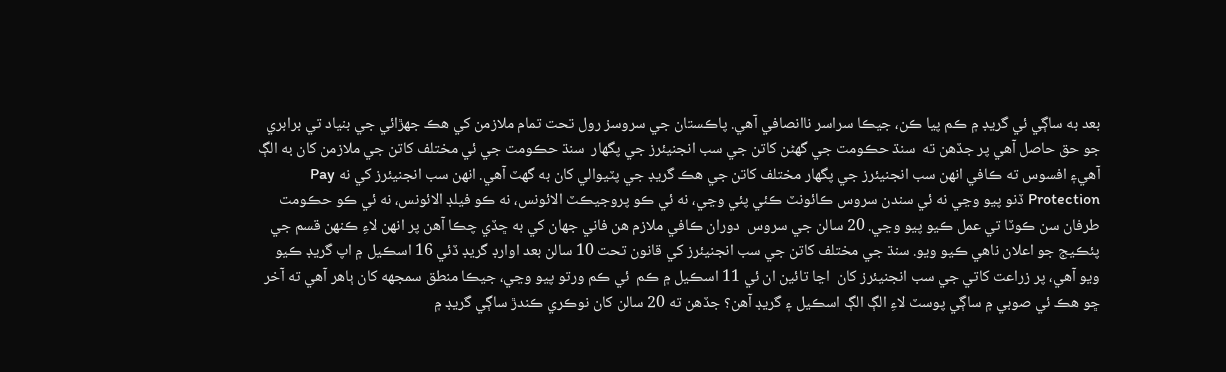بعد به ساڳي ئي گريڊ ۾ ڪم پيا ڪن، جيڪا سراسر ناانصافي آهي. پاڪستان جي سروسز رول تحت تمام ملازمن کي هڪ جهڙائي جي بنياد تي برابري جو حق حاصل آهي پر جڏهن ته  سنڌ حڪومت جي گهڻن کاتن جي سب انجنيئرز جي پگهار  سنڌ حڪومت جي ئي مختلف کاتن جي ملازمن کان به الڳ آهي۽ افسوس ته ڪافي انهن سب انجنيئرز جي پگهار مختلف کاتن جي هڪ گريڊ جي پٽيوالي کان به گهٽ آهي. انهن سب انجنيئرز کي نه Pay Protection ڏنو پيو وڃي نه ئي سندن سروس ڪائونٽ ڪئي پئي وڃي، نه ئي ڪو پروجيڪٽ الائونس، نه ڪو فيلڊ الائونس، نه ئي ڪو حڪومت طرفان سن ڪوٽا تي عمل ڪيو پيو وڃي. 20 سالن جي سروس  دوران ڪافي ملازم هن فاني جهان کي به ڇڏي چڪا آهن پر انهن لاءِ ڪنهن قسم جي پئڪيج جو اعلان ناهي ڪيو ويو. سنڌ جي مختلف کاتن جي سب انجنيئرز کي قانون تحت 10 سالن بعد اوارڊ گريڊ ڏئي 16 اسڪيل ۾ اپ گريڊ ڪيو ويو آهي، پر زراعت کاتي جي سب انجنيئرز کان  اڃا تائين ان ئي 11 اسڪيل ۾ ڪم  ئي ڪم ورتو پيو وڃي، جيڪا منطق سمجهه کان ٻاهر آهي ته آخر ڇو هڪ ئي صوبي ۾ ساڳي پوسٽ لاءِ الڳ الڳ اسڪيل ۽ گريڊ آهن؟ جڏھن ته 20 سالن کان نوڪري ڪندڙ ساڳي گريڊ ۾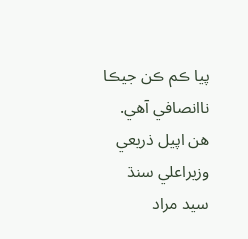پيا ڪم ڪن جيڪا ناانصافي آهي. هن اپيل ذريعي وزيراعلي سنڌ سيد مراد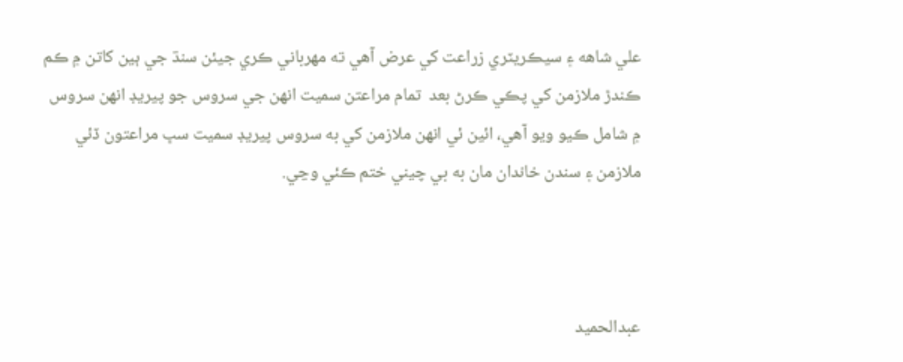علي شاهه ۽ سيڪريٽري زراعت کي عرض آهي ته مهرباني ڪري جيئن سنڌ جي ٻين کاتن ۾ ڪم ڪندڙ ملازمن کي پڪي ڪرڻ بعد  تمام مراعتن سميت انهن جي سروس جو پيريڊ انهن سروس ۾ شامل ڪيو ويو آهي، ائين ئي انهن ملازمن کي به سروس پيريڊ سميت سڀ مراعتون ڏئي ملازمن ۽ سندن خاندان مان به بي چيني ختم ڪئي وڃي.



عبدالحميد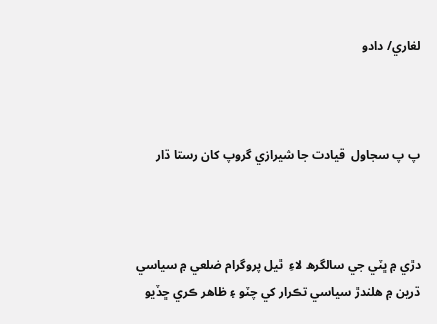لغاري/ دادو



پ پ سجاول  قيادت جا شيرازي گروپ کان رستا ڌار



دڙي ۾ ڀٽي جي سالگرھ لاءِ  ٿيل پروگرام ضلعي ۾ سياسي ڌرين ۾ ھلندڙ سياسي تڪرار کي چٽو ۽ ظاھر ڪري ڇڏيو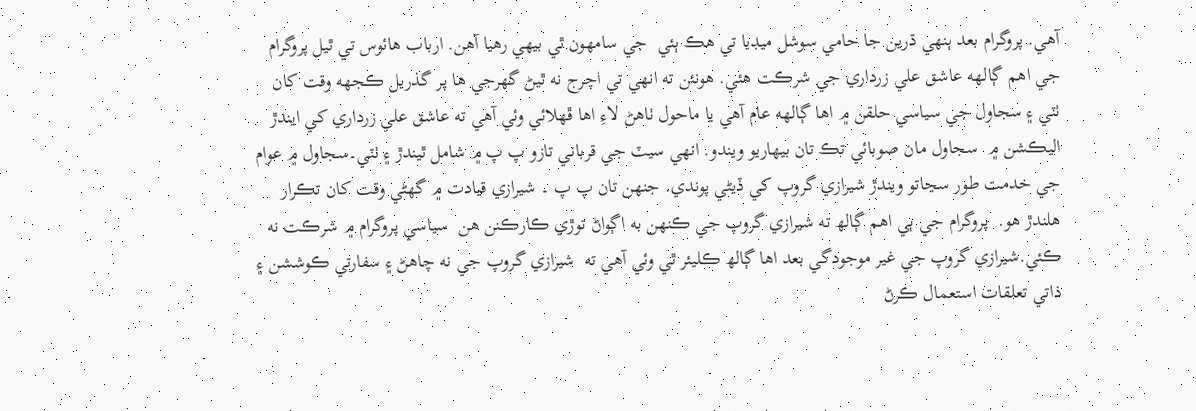آھي. پروگرام بعد ٻنھي ڌرين جا حامي سوشل ميڊيا تي ھڪ ٻئي  جي سامھون ٿي بيھي رھيا آھن. ارباب ھائوس تي ٿيل پروگرام جي اھم ڳالھه عاشق علي زرداري جي شرڪت ھئي. ھونئن ته انھي تي اچرج نه ٿيڻ گھرجي ھا پر گذريل ڪجھه وقت کان ٺٽي ۽ سجاول جي سياسي حلقن ۾ اھا ڳالھه عام آھي يا ماحول ٺاھڻ لاءِ اھا ڦھلائي وئي آھي ته عاشق علي زرداري کي ايندڙ اليڪشن ۾  سجاول مان صوبائي تڪ تان بيھاريو ويندو. انھي سيٽ جي قرباني تازو پ پ ۾ شامل ٿيندڙ ۽ ٺٽي۔سجاول ۾ عوام جي خدمت طور سڃاتو ويندڙ شيرازي گروپ کي ڏيڻي پوندي. جنھن تان پ پ ۔ شيرازي قيادت ۾ گھڻي وقت کان تڪرار ھلندڙ ھو.  پروگرام جي ٻي اھم ڳالھ ته شيرازي گروپ جي ڪنھن به اڳواڻ توڙي ڪارڪنن ھن  سياسي پروگرام ۾ شرڪت نه ڪئي.شيرازي گروپ جي غير موجودگي بعد اھا ڳالھ ڪليئر ٿي وئي آھي ته  شيرازي گروپ جي نه چاھڻ ۽ سفارتي ڪوششن ۽ ذاتي تعلقات استعمال ڪرڻ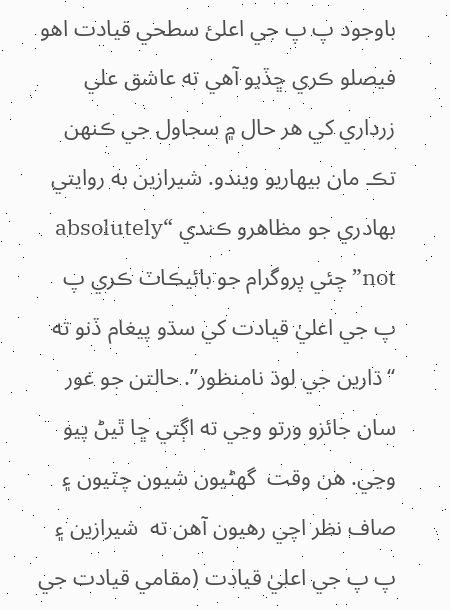باوجود پ پ جي اعلئ سطحي قيادت اھو فيصلو ڪري ڇڏيو آھي ته عاشق علي زرداري کي ھر حال ۾ سجاول جي ڪنھن تڪ مان بيھاريو ويندو. شيرازين به روايتي بھادري جو مظاھرو ڪندي “absolutely not” چئي پروگرام جو بائيڪاٽ ڪري پ پ جي اعليٰ قيادت کي سڌو پيغام ڏنو ته “ڌارين جي لوڌ نامنظور”. حالتن جو غور سان جائزو ورتو وڃي ته اڳتي ڇا ٿيڻ پيو وڃي. ھن وقت  گھڻيون شيون چٽيون ۽ صاف نظر اچي رھيون آھن ته  شيرازين ۽ پ پ جي اعليٰ قيادت (مقامي قيادت جي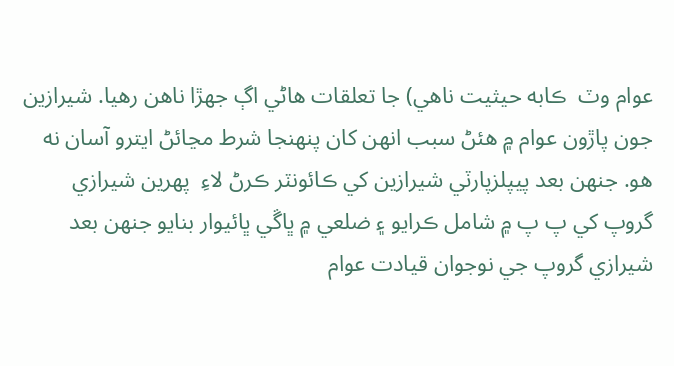عوام وٽ  ڪابه حيثيت ناھي) جا تعلقات ھاڻي اڳ جھڙا ناھن رھيا. شيرازين جون پاڙون عوام ۾ ھئڻ سبب انھن کان پنھنجا شرط مڃائڻ ايترو آسان نه ھو. جنھن بعد پيپلزپارٽي شيرازين کي ڪائونٽر ڪرڻ لاءِ  پھرين شيرازي گروپ کي پ پ ۾ شامل ڪرايو ۽ ضلعي ۾ ڀاڱي ڀائيوار بنايو جنھن بعد شيرازي گروپ جي نوجوان قيادت عوام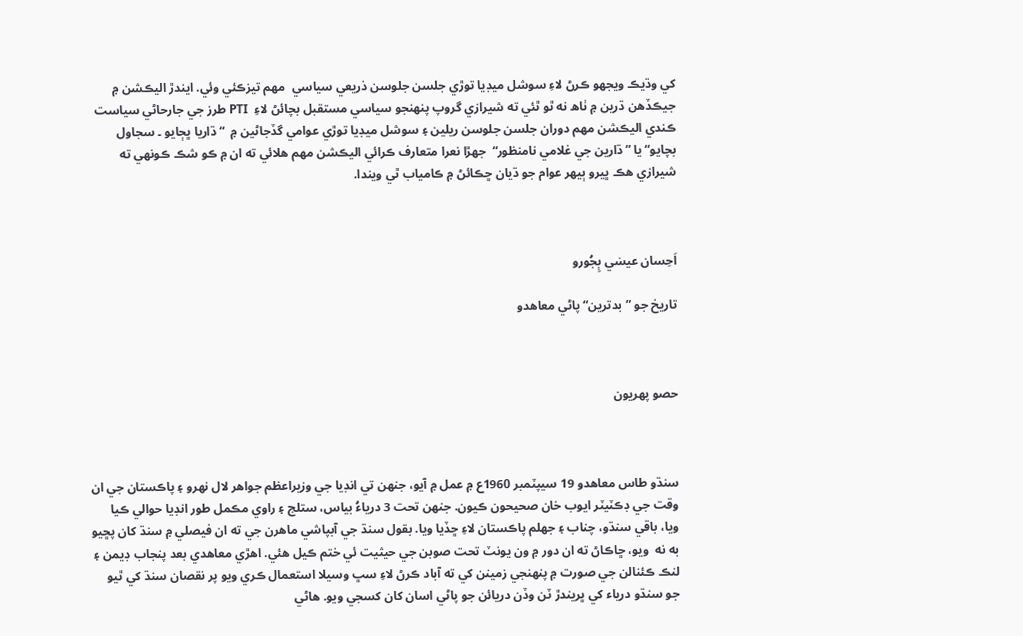کي وڌيڪ ويجھو ڪرڻ لاءِ سوشل ميڊيا توڙي جلسن جلوسن ذريعي سياسي  مھم تيزڪئي وئي. ايندڙ اليڪشن ۾ جيڪڏھن ڌرين ۾ ٺاھ نه ٿو ٿئي ته شيرازي گروپ پنھنجو سياسي مستقبل بچائڻ لاءِ  PTI طرز جي جارحاڻي سياست ڪندي اليڪشن مھم دوران جلسن جلوسن ريلين ۽ سوشل ميڊيا توڙي عوامي گڏجاڻين ۾  “ڌاريا ڀڄايو ۔ سجاول بچايو“ يا ”ڌارين جي غلامي نامنظور“  جھڙا نعرا متعارف ڪرائي اليڪشن مھم ھلائي ته ان ۾ ڪو شڪ ڪونھي ته شيرازي ھڪ ڀيرو ٻيھر عوام جو ڌيان ڇڪائڻ ۾ ڪامياب ٿي ويندا.



اَحِسان عيسٰي ٻِجُورو

تاريخ جو ”بدترين“ پاڻي معاھدو



حصو پهريون



سنڌو طاس معاھدو 19 سيپٽمبر 1960ع ۾ عمل ۾ آيو، جنھن تي انڊيا جي وزيراعظم جواھر لال نھرو ۽ پاڪستان جي ان وقت جي ڊڪٽيٽر ايوب خان صحيحون ڪيون. جنھن تحت 3 درياءُ بياس، ستلج ۽ راوي مڪمل طور انڊيا حوالي ڪيا ويا، باقي سنڌو، چناب ۽ جھلم پاڪستان لاءِ ڇڏيا ويا. بقول سنڌ جي آبپاشي ماھرن جي ته ان فيصلي ۾ سنڌ کان پڇيو به نه  ويو، ڇاڪاڻ ته ان دور ۾ ون يونٽ تحت صوبن جي حيثيت ئي ختم ڪيل ھئي. اھڙي معاھدي بعد پنجاب ڊيمن ۽ لنڪ ڪئنالن جي صورت ۾ پنھنجي زمينن کي ته آباد ڪرڻ لاءِ سڀ وسيلا استعمال ڪري ويو پر نقصان سنڌ کي ٿيو جو سنڌو درياء کي ڀريندڙ ٽن وڏن دريائن جو پاڻي اسان کان کسجي ويو. ھاڻي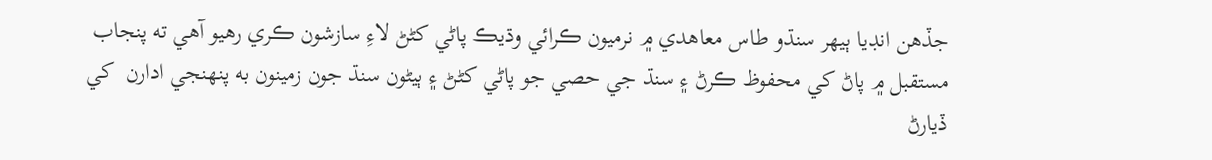جڏھن انڊيا ٻيھر سنڌو طاس معاھدي ۾ نرميون ڪرائي وڌيڪ پاڻي کڻڻ لاءِ سازشون ڪري رھيو آھي ته پنجاب مستقبل ۾ پاڻ کي محفوظ ڪرڻ ۽ سنڌ جي حصي جو پاڻي کڻڻ ۽ ٻيڻون سنڌ جون زمينون به پنھنجي ادارن  کي ڏيارڻ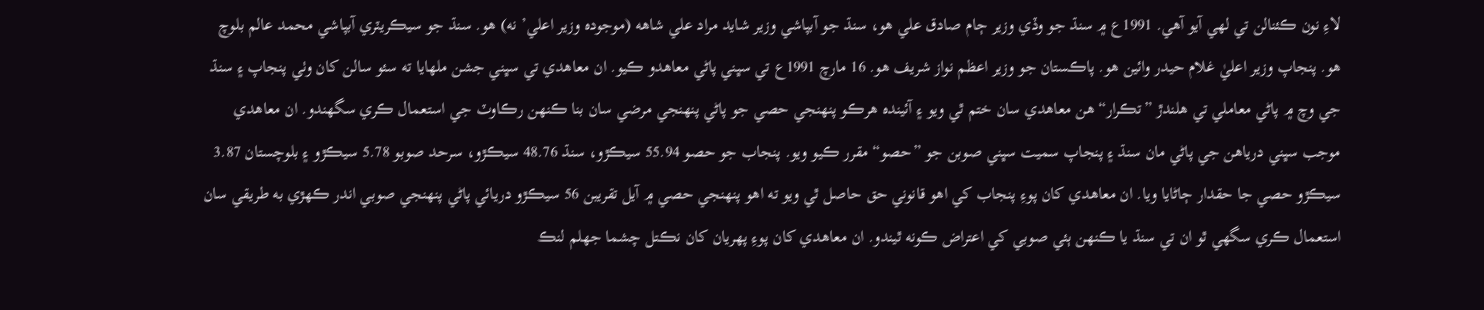لاءِ نون ڪئنالن تي لھي آيو آھي. 1991ع ۾ سنڌ جو وڏي وزير ڄام صادق علي ھو، سنڌ جو آبپاشي وزير شايد مراد علي شاھه (موجوده وزير اعلي’ نه) ھو. سنڌ جو سيڪريٽري آبپاشي محمد عالم بلوچ ھو. پنجاپ وزير اعليٰ غلام حيدر وائين ھو. پاڪستان جو وزير اعظم نواز شريف ھو. 16 مارچ 1991ع تي سڀني پاڻي معاھدو ڪيو. ان معاھدي تي سڀني جشن ملھايا ته سئو سالن کان وٺي پنجاپ ۽ سنڌ جي وچ ۾ پاڻي معاملي تي ھلندڙ ”تڪرار“ ھن معاھدي سان ختم ٿي ويو ۽ آئينده ھرڪو پنھنجي حصي جو پاڻي پنھنجي مرضي سان بنا ڪنھن رڪاوٽ جي استعمال ڪري سگھندو. ان معاھدي موجب سڀني درياھن جي پاڻي مان سنڌ ۽ پنجاپ سميت سڀني صوبن جو ”حصو“ مقرر ڪيو ويو. پنجاب جو حصو 55.94 سيڪڙو، سنڌ 48.76 سيڪڙو، سرحد صوبو 5.78 سيڪڙو ۽ بلوچستان 3.87 سيڪڙو حصي جا حقدار ڄاڻايا ويا. ان معاھدي کان پوءِ پنجاب کي اھو قانوني حق حاصل ٿي ويو ته اھو پنھنجي حصي ۾ آيل تقريبن 56 سيڪڙو دريائي پاڻي پنھنجي صوبي اندر ڪھڙي به طريقي سان استعمال ڪري سگھي ٿو ان تي سنڌ يا ڪنھن ٻئي صوبي کي اعتراض ڪونه ٿيندو. ان معاھدي کان پوءِ پھريان کان نڪتل چشما جھلم لنڪ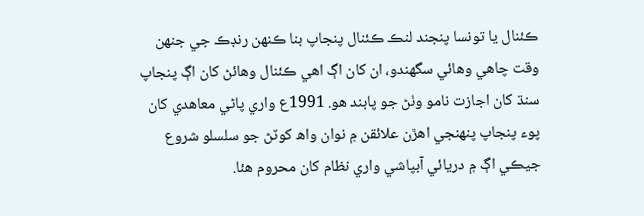ڪئنال يا تونسا پنجند لنڪ ڪئنال پنجاپ بنا ڪنھن رنڊڪ جي جنھن وقت چاھي وھائي سگھندو، ان کان اڳ اھي ڪئنال وھائڻ کان اڳ پنجاپ سنڌ کان اجازت نامو وٺڻ جو پابند ھو. 1991ع واري پاڻي معاھدي کان پوء پنجاپ پنھنجي اھڙن علائقن ۾ نوان واھ کوٽڻ جو سلسلو شروع جيڪي اڳ ۾ دريائي آبپاشي واري نظام کان محروم ھئا.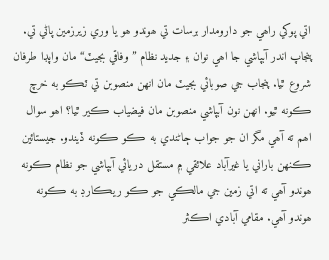اتي پوکي راھي جو دارومدار برسات تي ھوندو ھو يا وري زيرزمين پاڻي تي. پنجاپ اندر آبپاشي جا اھي نوان ۽ جديد نظام ” وفاقي بجيٽ“ مان واپڊا طرفان شروع ٿيا. پنجاب جي صوبائي بجيٽ مان انھن منصوبن تي ٽڪو به خرچ ڪونه ٿيو. انھن نون آبپاشي منصوبن مان فيضياب ڪير ٿيا؟ اھو سوال اھم ته آھي مگر ان جو جواب ڄاڻندي به ڪو ڪونه ڏيندو. جيستائين ڪنھن باراني يا غيرآباد علائقي ۾ مستقل دريائي آبپاشي جو نظام ڪونه ھوندو آھي ته اتي زمين جي مالڪي جو ڪو ريڪارڊ به ڪونه ھوندو آھي. مقامي آبادي اڪثر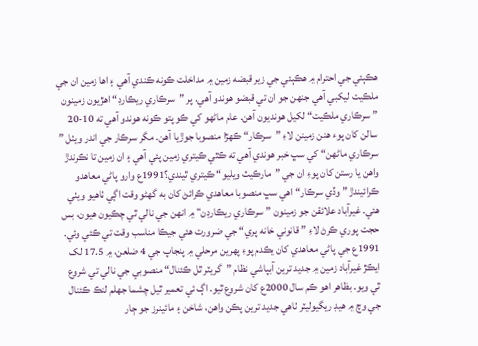ھڪٻئي جي احترام ۾ ھڪٻئي جي زير قبضه زمين ۾ مداخلت ڪونه ڪندي آھي ۽ اھا زمين ان جي ملڪيت ليکبي آھي جنھن جو ان تي قبضو ھوندو آھي. پر ”سرڪاري ريڪارڊ“ اھڙيون زمينون ” سرڪاري ملڪيت“ لکيل ھونديون آھن. عام ماڻھو کي ڪو پتو ڪونه ھوندو آھي ته 10-20 سالن کان پوء ھنن زمينن لاءِ ”سرڪار“ ڪھڙا منصوبا جوڙيا آھن. مگر سرڪار جي اندر ويٺل ” سرڪاري ماڻھن“ کي سڀ خبر ھوندي آھي ته ڪٿي ڪيتري زمين پئي آھي ۽ ان زمين تا نڪرندڙ واھن يا رستن کان پوءِ ان جي ”مارڪيٽ ويليو“ ڪيتري ٿيندي؟1991ع وارو پاڻي معاھدو ڪرائيندڙ ” وڏي سرڪار“ اھي سڀ منصوبا معاھدي ڪرائڻ کان به گهڻو وقت اڳي ٺاھيو ويٺي ھئي. غيرآباد علائقن جو زمينون ” سرڪاري ريڪارڊن“ ۾ انھن جي نالي ٿي چڪيون ھيون، بس حجت پوري ڪرڻ لاءِ ” قانوني خانه پري“ جي ضرورت ھئي جيڪا مناسب وقت تي ڪئي وئي. 1991ع جي پاڻي معاھدي کان يڪدم پوءِ پھرين مرحلي ۾ پنجاپ جي 4 ضلعن، ۾ 17.5 لک ايڪڙ غيرآباد زمين ۾ جديد ترين آبپاشي نظام ”گريٽر ٿل ڪئنال“ منصوبي جي نالي تي شروع ٿي ويو. بظاھر اھو ڪم سال 2000ع کان شروع ٿيو. اڳ ئي تعمير ٿيل چشما جھلم لنڪ ڪئنال جي وچ ۾ ھيڊ ريگيوليٽر ٺاھي جديد ترين پڪن واھن، شاخن ۽ مائينرز جو ڄار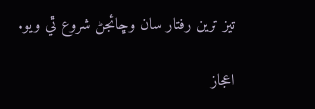تيز ترين رفتار سان وڇائجڻ شروع ٿي ويو.

اعجاز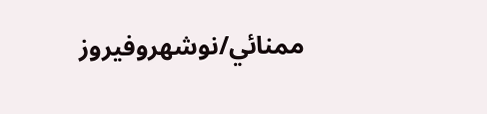ممنائي/نوشهروفيروز